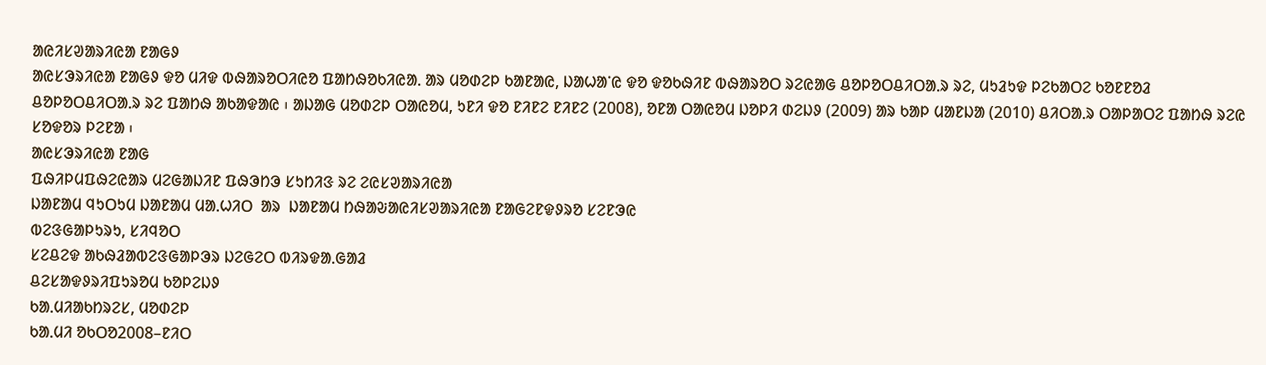ᱟᱭᱤᱥᱣᱟᱨᱤᱭᱟ ᱱᱟᱜᱽ
ᱟᱭᱥᱳᱨᱤᱭᱟ ᱱᱟᱜᱽ ᱫᱚ ᱢᱤᱫ ᱵᱷᱟᱨᱚᱛᱤᱭᱚ ᱯᱟᱴᱷᱚᱠᱤᱭᱟᱹ ᱟᱨ ᱢᱚᱰᱮᱞ ᱠᱟᱱᱟᱭ, ᱡᱟᱦᱟᱸᱭ ᱫᱚ ᱫᱚᱠᱷᱤᱱ ᱵᱷᱟᱨᱚᱛ ᱨᱮᱭᱟᱜ ᱪᱚᱞᱚᱛᱪᱤᱛᱟᱹᱨ ᱨᱮ, ᱢᱩᱲᱩᱫ ᱞᱮᱠᱟᱛᱮ ᱠᱚᱱᱱᱚᱲ ᱪᱚᱞᱚᱛᱪᱤᱛᱟᱹᱨ ᱨᱮ ᱯᱟᱴᱷ ᱟᱠᱟᱫᱟᱭ ᱾ ᱟᱡᱟᱜ ᱢᱚᱰᱮᱞ ᱛᱟᱭᱚᱢ, ᱩᱱᱤ ᱫᱚ ᱱᱤᱱᱮ ᱱᱤᱱᱮ (2008), ᱚᱱᱟ ᱛᱟᱭᱚᱢ ᱡᱚᱞᱤ ᱰᱮᱡᱽ (2009) ᱟᱨ ᱠᱟᱞ ᱢᱟᱱᱡᱟ (2010) ᱪᱤᱛᱟᱹᱨ ᱛᱟᱞᱟᱛᱮ ᱯᱟᱴᱷ ᱨᱮᱭ ᱥᱚᱫᱚᱨ ᱞᱮᱱᱟ ᱾
ᱟᱭᱥᱳᱨᱤᱭᱟ ᱱᱟᱜ
ᱯᱷᱤᱞᱢᱯᱷᱮᱭᱟᱨ ᱢᱮᱜᱟᱡᱤᱱ ᱯᱷᱳᱴᱳ ᱥᱩᱴᱤᱝ ᱨᱮ ᱮᱭᱥᱣᱟᱨᱤᱭᱟ
ᱡᱟᱱᱟᱢ ᱧᱩᱛᱩᱢ ᱡᱟᱱᱟᱢ ᱢᱟᱹᱦᱤᱛ  ᱟᱨ  ᱡᱟᱱᱟᱢ ᱴᱷᱟᱶᱟᱭᱤᱥᱣᱟᱨᱤᱭᱟ ᱱᱟᱜᱮᱱᱫᱽᱨᱚ ᱥᱮᱱᱳᱭ
ᱵᱮᱝᱜᱟᱞᱩᱨᱩ, ᱥᱤᱧᱚᱛ
ᱥᱮᱪᱮᱫ ᱟᱠᱷᱲᱟᱵᱮᱝᱜᱟᱞᱳᱨ ᱡᱮᱜᱮᱛ ᱵᱤᱨᱫᱟᱹᱜᱟᱲ
ᱪᱮᱥᱟᱫᱽᱨᱤᱯᱩᱨᱚᱢ ᱠᱚᱞᱮᱡᱽ
ᱠᱟᱹᱢᱤᱟᱠᱴᱨᱮᱥ, ᱢᱚᱰᱮᱞ
ᱠᱟᱹᱢᱤ ᱚᱠᱛᱚ2008–ᱱᱤᱛ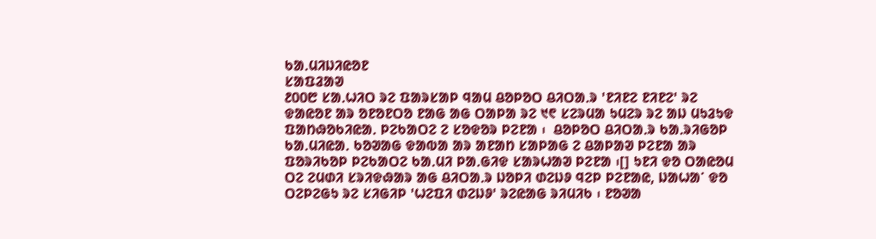ᱠᱟᱹᱢᱤᱡᱤᱭᱚᱱ
ᱥᱟᱯᱲᱟᱣ
᱒᱐᱐᱘ ᱥᱟᱹᱦᱤᱛ ᱨᱮ ᱯᱟᱨᱥᱟᱞ ᱧᱟᱢ ᱪᱚᱞᱚᱛ ᱪᱤᱛᱟᱹᱨ 'ᱱᱤᱱᱮ ᱱᱤᱱᱮ' ᱨᱮ ᱫᱟᱭᱚᱱ ᱟᱨ ᱚᱱᱚᱱᱛᱚ ᱱᱟᱜ ᱟᱜ ᱛᱟᱞᱟ ᱨᱮ ᱑᱖ ᱥᱮᱨᱢᱟ ᱩᱢᱮᱨ ᱨᱮ ᱟᱡ ᱢᱩᱲᱩᱫ ᱯᱟᱴᱷᱚᱠᱤᱭᱟᱹ ᱞᱮᱠᱟᱛᱮ ᱮ ᱥᱚᱫᱚᱨ ᱞᱮᱱᱟ ᱾  ᱪᱚᱞᱚᱛ ᱪᱤᱛᱟᱹᱨ ᱠᱟᱹᱨᱤᱜᱚᱞ ᱠᱟᱹᱢᱤᱭᱟᱹ ᱠᱚᱣᱟᱜ ᱫᱟᱵᱟ ᱟᱨ ᱟᱱᱟᱴ ᱥᱟᱞᱟᱜ ᱮ ᱪᱟᱞᱟᱣ ᱞᱮᱱᱟ ᱟᱨ ᱯᱚᱨᱤᱠᱚᱞ ᱞᱮᱠᱟᱛᱮ ᱠᱟᱹᱢᱤ ᱞᱟᱹᱜᱤᱫ ᱥᱟᱨᱦᱟᱣ ᱞᱮᱱᱟ ᱾[] ᱩᱱᱤ ᱫᱚ ᱛᱟᱭᱚᱢ ᱛᱮ ᱮᱢᱰᱤ ᱥᱨᱤᱫᱷᱟᱨ ᱟᱜ ᱪᱤᱛᱟᱹᱨ ᱡᱚᱞᱤ ᱰᱮᱡᱽ ᱧᱮᱞ ᱞᱮᱱᱟᱭ, ᱡᱟᱦᱟᱸ ᱫᱚ ᱛᱮᱞᱮᱜᱩ ᱨᱮ ᱥᱤᱜᱤᱞ 'ᱦᱮᱯᱤ ᱰᱮᱡᱽ' ᱨᱮᱭᱟᱜ ᱨᱤᱢᱤᱠ ᱾ ᱱᱚᱣᱟ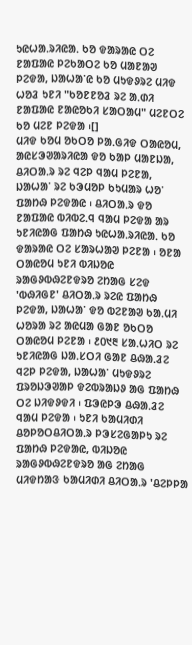ᱩᱭᱦᱟᱹᱨᱤᱭᱟᱹ ᱠᱚ ᱫᱟᱨᱟᱭ ᱛᱮ ᱱᱟᱯᱟᱭ ᱞᱮᱠᱟᱛᱮ ᱠᱚ ᱢᱟᱱᱟᱣ ᱞᱮᱫᱟ, ᱡᱟᱦᱟᱸᱭ ᱠᱚ ᱢᱩᱫᱽᱨᱮ ᱢᱤᱫ ᱦᱚᱲ ᱩᱱᱤ "ᱠᱚᱱᱱᱚᱲ ᱨᱮ ᱟᱹᱰᱤ ᱱᱟᱯᱟᱭ ᱱᱟᱭᱚᱠᱤ ᱥᱟᱛᱟᱢ" ᱢᱮᱱᱛᱮ ᱠᱚ ᱢᱮᱱ ᱞᱮᱫᱟ ᱾[]
ᱢᱤᱫ ᱠᱚᱢ ᱚᱠᱛᱚ ᱞᱟᱹᱜᱤᱫ ᱛᱟᱭᱚᱢ, ᱟᱭᱥᱳᱣᱟᱨᱤᱭᱟ ᱫᱚ ᱠᱟᱞ ᱢᱟᱱᱡᱟ, ᱪᱤᱛᱟᱹᱨ ᱨᱮ ᱧᱮᱞ ᱧᱟᱢ ᱞᱮᱱᱟ, ᱡᱟᱦᱟᱸ ᱨᱮ ᱠᱳᱢᱚᱞ ᱠᱩᱢᱟᱨ ᱦᱚᱸ ᱯᱟᱴᱷ ᱞᱮᱫᱟᱭ ᱾ ᱪᱤᱛᱟᱹᱨ ᱫᱚ ᱱᱟᱯᱟᱭ ᱵᱤᱵᱮᱹᱧ ᱧᱟᱢ ᱞᱮᱫᱟ ᱟᱨ ᱩᱱᱤᱭᱟᱜ ᱯᱟᱴᱷ ᱩᱭᱦᱟᱹᱨᱤᱭᱟᱹ ᱠᱚ ᱫᱟᱨᱟᱭ ᱛᱮ ᱥᱟᱨᱦᱟᱣ ᱞᱮᱱᱟ ᱾ ᱚᱱᱟ ᱛᱟᱭᱚᱢ ᱩᱱᱤ ᱵᱤᱡᱚᱭ ᱨᱟᱜᱽᱵᱷᱮᱱᱫᱨᱚ ᱮᱴᱟᱜ ᱥᱮᱫ 'ᱵᱷᱤᱜᱱ' ᱪᱤᱛᱟᱹᱨ ᱨᱮᱭ ᱯᱟᱴᱷ ᱞᱮᱫᱟ, ᱡᱟᱦᱟᱸ ᱫᱚ ᱵᱮᱱᱟᱣ ᱠᱟᱹᱢᱤ ᱦᱚᱨᱟ ᱨᱮ ᱟᱭᱢᱟ ᱜᱟᱱ ᱚᱠᱛᱚ ᱛᱟᱭᱚᱢ ᱞᱮᱱᱟ ᱾ ᱒᱐᱑᱓ ᱥᱟᱹᱦᱤᱛ ᱨᱮ ᱩᱱᱤᱭᱟᱜ ᱡᱟᱹᱥᱛᱤ ᱜᱟᱱ ᱪᱷᱟᱹᱲᱮ ᱧᱮᱞ ᱞᱮᱫᱟ, ᱡᱟᱦᱟᱸ ᱢᱩᱫᱽᱨᱮ ᱯᱨᱚᱡᱳᱣᱟᱞ ᱫᱮᱵᱨᱟᱡᱽ ᱟᱜ ᱯᱟᱴᱷ ᱛᱮ ᱡᱤᱫᱽᱫᱤ ᱾ ᱯᱳᱭᱞᱳ ᱪᱷᱟᱹᱲᱮ ᱧᱟᱢ ᱞᱮᱫᱟ ᱾ ᱩᱱᱤ ᱠᱟᱢᱤᱰᱤ ᱪᱚᱞᱚᱛᱪᱤᱛᱟᱹᱨ ᱞᱳᱥᱮᱜᱟᱞᱩ ᱨᱮ ᱯᱟᱴᱷ ᱞᱮᱫᱟᱭ, ᱵᱤᱡᱚᱭ ᱨᱟᱜᱽᱵᱷᱮᱱᱫᱨᱚ ᱟᱜ ᱮᱴᱟᱜ ᱢᱤᱫᱴᱟᱝ ᱠᱟᱢᱤᱰᱤ ᱪᱤᱛᱟᱹᱨ 'ᱪᱮᱞᱞᱟ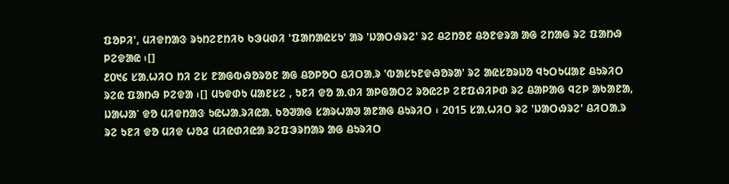ᱯᱚᱞᱤ', ᱢᱤᱫᱴᱟᱝ ᱨᱩᱴᱮᱱᱴᱤᱠ ᱠᱳᱢᱰᱤ 'ᱯᱟᱴᱟᱭᱥᱩ' ᱟᱨ 'ᱡᱟᱛᱷᱨᱮ' ᱨᱮ ᱪᱮᱴᱚᱱ ᱪᱚᱱᱫᱨᱟ ᱟᱜ ᱮᱴᱟᱜ ᱨᱮ ᱯᱟᱴᱷ ᱞᱮᱫᱟᱭ ᱾[]
᱒᱐᱑᱔ ᱥᱟᱹᱦᱤᱛ ᱴᱤ ᱮᱥ ᱱᱟᱜᱵᱷᱚᱨᱚᱱ ᱟᱜ ᱪᱚᱞᱚᱛ ᱪᱤᱛᱟᱹᱨ 'ᱵᱟᱥᱩᱱᱫᱷᱚᱨᱟ' ᱨᱮ ᱟᱭᱥᱚᱨᱡᱚ ᱧᱩᱛᱩᱢᱟᱱ ᱪᱩᱨᱤᱛ ᱨᱮᱭ ᱯᱟᱴᱷ ᱞᱮᱫᱟ ᱾[] ᱢᱩᱫᱰᱩ ᱢᱟᱱᱥᱮ , ᱩᱱᱤ ᱫᱚ ᱟᱹᱰᱤ ᱟᱞᱜᱟᱛᱮ ᱨᱚᱭᱮᱞ ᱮᱱᱯᱷᱤᱞᱰ ᱨᱮ ᱪᱟᱞᱟᱜ ᱧᱮᱞ ᱟᱠᱟᱱᱟ, ᱡᱟᱦᱟᱸ ᱫᱚ ᱢᱤᱫᱴᱟᱝ ᱩᱭᱦᱟᱹᱨᱤᱭᱟᱹ ᱠᱚᱣᱟᱜ ᱥᱟᱨᱦᱟᱣ ᱟᱱᱟᱜ ᱪᱩᱨᱤᱛ ᱾ 2015 ᱥᱟᱹᱦᱤᱛ ᱨᱮ 'ᱡᱟᱛᱷᱨᱮ' ᱪᱤᱛᱟᱹᱨ ᱨᱮ ᱩᱱᱤ ᱫᱚ ᱢᱤᱫ ᱦᱚᱲ ᱢᱤᱭᱰᱤᱭᱟ ᱨᱮᱯᱳᱨᱴᱟᱨ ᱟᱜ ᱪᱩᱨᱤᱛ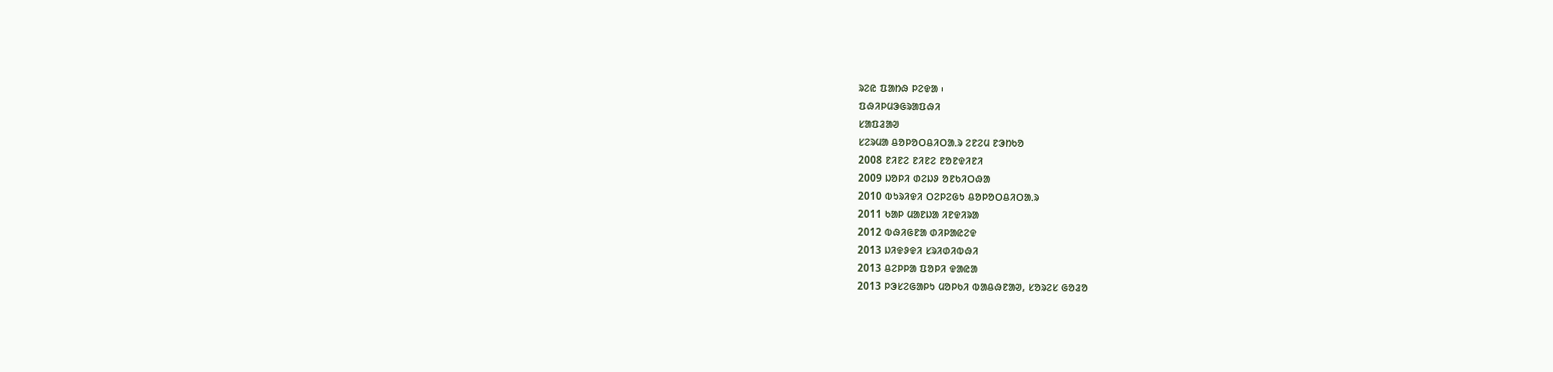ᱨᱮᱭ ᱯᱟᱴᱷ ᱞᱮᱫᱟ ᱾
ᱯᱷᱤᱞᱢᱳᱜᱨᱟᱯᱷᱤ
ᱥᱟᱯᱲᱟᱣ
ᱥᱮᱨᱢᱟ ᱪᱚᱞᱚᱛᱪᱤᱛᱟᱹᱨ ᱮᱱᱮᱢ ᱱᱳᱴᱠᱚ
2008 ᱱᱤᱱᱮ ᱱᱤᱱᱮ ᱱᱚᱱᱫᱤᱱᱤ
2009 ᱡᱚᱞᱤ ᱰᱮᱡᱽ ᱚᱱᱠᱤᱛᱷᱟ
2010 ᱵᱩᱨᱤᱫᱤ ᱛᱮᱞᱮᱜᱩ ᱪᱚᱞᱚᱛᱪᱤᱛᱟᱹᱨ
2011 ᱠᱟᱞ ᱢᱟᱱᱡᱟ ᱤᱱᱫᱤᱨᱟ
2012 ᱵᱷᱤᱜᱱᱟ ᱰᱤᱞᱟᱭᱮᱫ
2013 ᱡᱤᱫᱽᱫᱤ ᱥᱨᱤᱰᱤᱵᱷᱤ
2013 ᱪᱮᱞᱞᱟ ᱯᱚᱞᱤ ᱫᱟᱭᱟ
2013 ᱞᱳᱥᱮᱜᱟᱞᱩ ᱢᱚᱞᱠᱤ ᱵᱟᱪᱷᱱᱟᱣ, ᱥᱚᱨᱮᱥ ᱜᱚᱲᱚ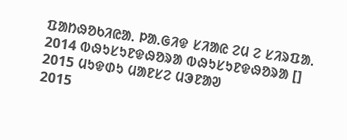ᱯᱟᱴᱷᱚᱠᱤᱭᱟᱹ ᱞᱟᱹᱜᱤᱫ ᱥᱤᱟᱭ ᱮᱢ ᱮ ᱥᱤᱨᱯᱟᱹ
2014 ᱵᱷᱩᱥᱩᱱᱫᱷᱚᱨᱟ ᱵᱷᱩᱥᱩᱱᱫᱷᱚᱨᱟ []
2015 ᱢᱩᱫᱰᱩ ᱢᱟᱱᱥᱮ ᱢᱳᱱᱟᱣ
2015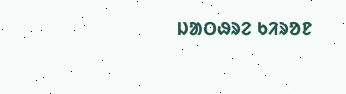ᱡᱟᱛᱷᱨᱮ ᱠᱤᱨᱚᱱ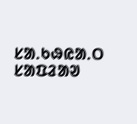ᱥᱟᱹᱠᱷᱭᱟᱹᱛ
ᱥᱟᱯᱲᱟᱣ